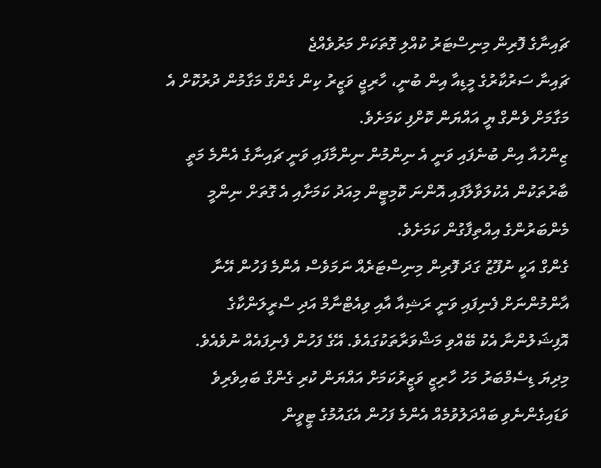ޗައިނާގެ ފޮރިން މިނިސްޓަރު ކުއްލި ގޮތަކަށް މަރުވެއްޖެ
ޗައިނާ ސަރުކާރުގެ މީޑިއާ އިން ބުނީ، ހާރިޖީ ވަޒީރު ކިން ގެންގް މަގާމުން ދުރުކޮށް އެ މަގާމަށް ވެންގް ޔީ އައްޔަން ކޮށްފި ކަމަށެވެ.
ޒިންހުއާ އިން ބުނެފައި ވަނީ އެ ނިންމުން ނިންމާފައި ވަނީ ޗައިނާގެ އެންމެ މަތީ ބާރުތަކުން އެކުލަވާލާފައި އޮންނަ ކޮމިޓީން މިއަދު ކަމަށާއި އެ ގޮތަށް ނިންމީ މެންބަރުންގެ އިއްތިފާގުން ކަމަށެވެ.
ގެންގް އަކީ ނުފޫޒު ގަދަ ފޮރިން މިނިސްޓަރެއް ނަމަވެސް އެންމެ ފަހުން އޭނާ އާންމުންނަށް ފެނިފައި ވަނީ ރަޝިއާ އާއި ވިއެޓްނާމް އަދި ސްރީލަންކާގެ އޮފިޝަލުންނާ އެކު ބޭއްވި މަޝްވަރާތަކުގައެވެ. އޭގެ ފަހުން ފެނިފައެއް ނުވެއެވެ.
މިދިޔަ ޑިސެމްބަރު މަހު ހާރިޒީ ވަޒީރުކަމަށް އައްޔަން ކުރި ގެންގް ބައިވެރިވެ ވަޑައިގެންނެވި ބައްދަލުވުމެއް އެންމެ ފަހުން އެގައުމުގެ ޓީވީން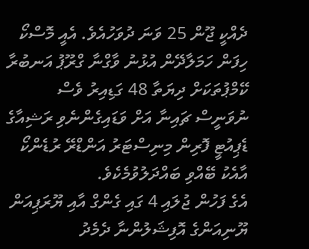ދެއްކީ ޖޫން 25 ވަނަ ދުވަހުއެވެ. އެއީ މޮސްކޯ ހިފަން ހަމަލާދޭން އުޅުނު ވާގްނާ ގްރޫޕު އަނބުރާ ކޭމްޕުތަކަށް ދިޔަތާ 48 ގަޑިއިރު ވެސް ނުވަނީސް ޗައިނާ އަށް ވަޑައިގެންނެވި ރަޝިއާގެ ޑެޕިއުޓީ ފޮރިން މިނިސްޓަރު އަންޑްރޭ ރުޑެންކޯ އާއެކު ބޭއްވި ބައްދަލުވުމެކެވެ.
އެގެ ފަހުން ޖުލައި 4 ގައި ގެންގް އާއި ޔޫރަޕިއަން ޔޫނިއަންގެ އޮފިޝަލުންނާ ދެމެދު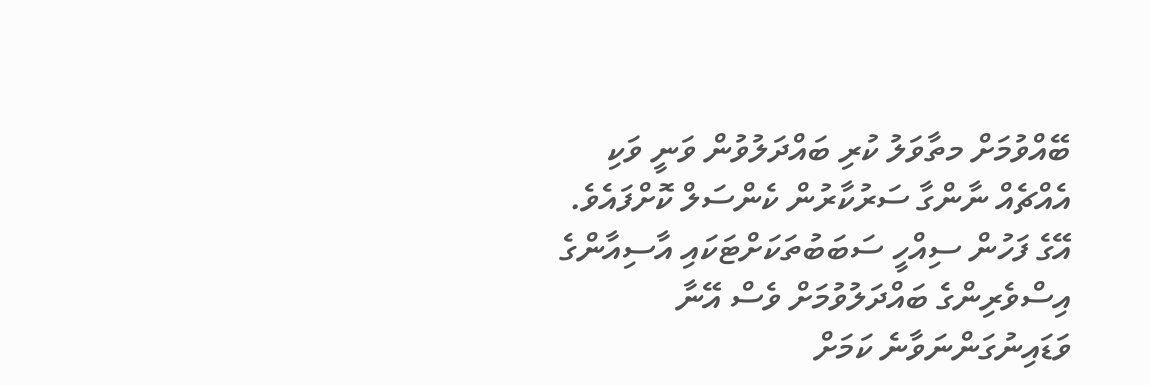ބޭއްވުމަށް މތާވަލު ކުރި ބައްދަލުވުން ވަނީ ވަކި އެއްޗެއް ނާންގާ ސަރުކާރުން ކެންސަލް ކޮށްފައެވެ. އޭގެ ފަހުން ސިއްހީ ސަބަބުތަކަށްޓަކައި އާސިއާންގެ އިސްވެރިންގެ ބައްދަލުވުމަށް ވެސް އޭނާ ވަޑައިނުގަންނަވާނެ ކަމަށް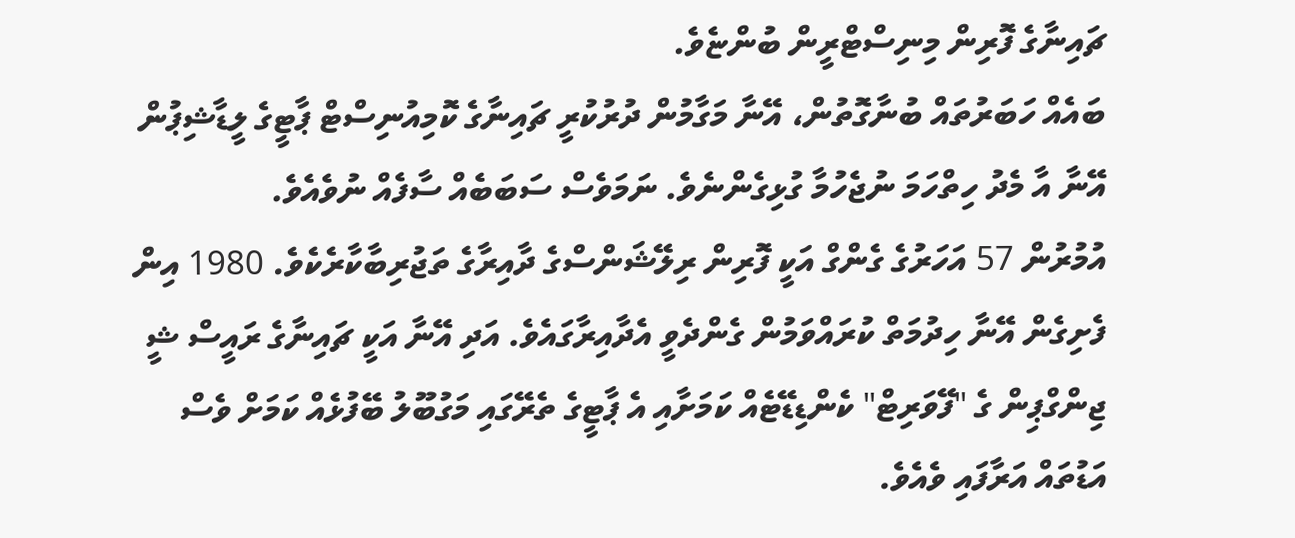ޗައިނާގެ ފޮރިން މިނިސްޓްރީން ބުންޏެވެ.
ބައެއް ހަބަރުތައް ބުނާގޮތުން، އޭނާ މަގާމުން ދުރުކުރީ ޗައިނާގެ ކޮމިއުނިސްޓް ޕާޓީގެ ލީޑާޝިޕުން އޭނާ އާ މެދު ހިތްހަމަ ނުޖެހުމާ ގުޅިގެންނެވެ. ނަމަވެސް ސަބަބެއް ސާފެއް ނުވެއެވެ.
އުމުރުން 57 އަހަރުގެ ގެންގް އަކީ ފޮރިން ރިލޭޝަންސްގެ ދާއިރާގެ ތަޖުރިބާކާރެކެވެ. 1980 އިން ފެށިގެން އޭނާ ހިދުމަތް ކުރައްވަމުން ގެންދެވީ އެދާއިރާގައެވެ. އަދި އޭނާ އަކީ ޗައިނާގެ ރައީސް ޝީ ޖިންގްޕިން ގެ "ފޭވަރިޓް" ކެންޑިޑޭޓެއް ކަމަށާއި އެ ޕާޓީގެ ތެރޭގައި މަގުބޫލު ބޭފުޅެއް ކަމަށް ވެސް އަޑުތައް އަރާފައި ވެއެވެ.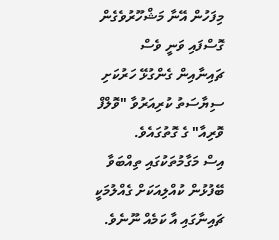މިފަހުން އޭނާ މަޝްހޫރުވެގެން ގޮސްފައި ވަނީ ވެސް ޗައިނާއިން ގެންގުޅޭ ހަރުކަށި ސިޔާސަތު ކުރިއަރުވާ "ވޮލްފް ވޮރިއާ" ގެ ގޮތުގައެވެ.
އިސް މަގާމުތަކުގައި ތިއްބަވާ ބޭފުޅުން ކުއްލިއަކަށް ގެއްލުމަކީ ޗައިނާގައި އާ ކަމެއް ނޫނެވެ.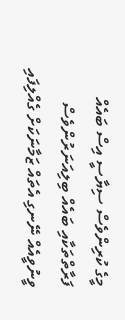މީގެ ކުރިންވެސް ސިޔާސީ އިސް ބައެއް ފަރާތްތަކާއި ބައެއް ބިލިއަނަރުންވެސް ވީނުވީއެއް ނޭނގި އެތައް ޒަމާނަކަށް ގެއްލިފައި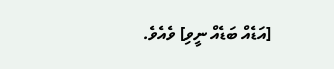[އަޑެއް ބަޑެއް ނީވި] ވެއެވެ.